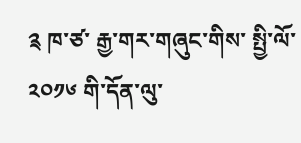༉ ཁ་ཙ་ རྒྱ་གར་གཞུང་གིས་ སྤྱི་ལོ་༢༠༡༦ གི་དོན་ལུ་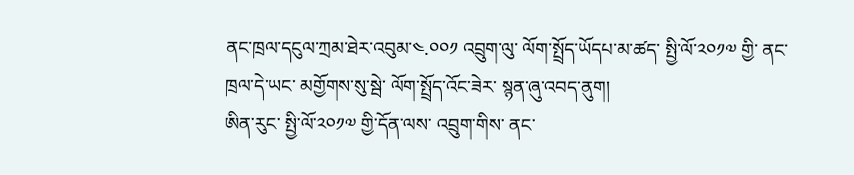ནང་ཁྲལ་དངུལ་ཀྲམ་ཐེར་འབུམ་༤.༠༠༡ འབྲུག་ལུ་ ལོག་སྤྲོད་ཡོདཔ་མ་ཚད་ སྤྱི་ལོ་༢༠༡༧ གྱི་ ནང་ཁྲལ་དེ་ཡང་ མགྱོགས་སུ་སྦེ་ ལོག་སྤྲོད་འོང་ཟེར་ སྙན་ཞུ་འབད་ནུག།
ཨིན་རུང་ སྤྱི་ལོ་༢༠༡༧ གྱི་དོན་ལས་ འབྲུག་གིས་ ནང་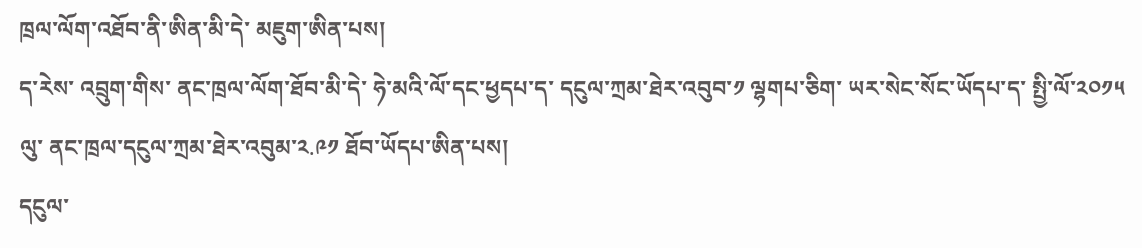ཁྲལ་ལོག་འཐོབ་ནི་ཨིན་མི་དེ་ མཇུག་ཨིན་པས།
ད་རེས་ འབྲུག་གིས་ ནང་ཁྲལ་ལོག་ཐོབ་མི་དེ་ ཧེ་མའི་ལོ་དང་ཕྱདཔ་ད་ དངུལ་ཀྲམ་ཐེར་འབུབ་༡ ལྷགཔ་ཅིག་ ཡར་སེང་སོང་ཡོདཔ་ད་ སྤྱི་ལོ་༢༠༡༥ ལུ་ ནང་ཁྲལ་དངུལ་ཀྲམ་ཐེར་འབུམ་༢.༩༡ ཐོབ་ཡོདཔ་ཨིན་པས།
དངུལ་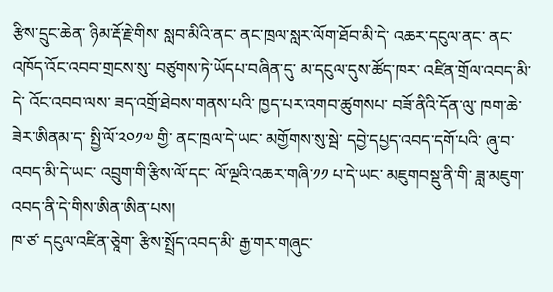རྩིས་དྲུང་ཆེན་ ཉིམ་རྡོ་རྗེ་གིས་ སླབ་མིའི་ནང་ ནང་ཁྲལ་སླར་ལོག་ཐོབ་མི་དེ་ འཆར་དངུལ་ནང་ ནང་འཁོད་འོང་འབབ་གྲངས་སུ་ བཙུགས་ཏེ་ཡོདཔ་བཞིན་དུ་ མ་དངུལ་དུས་ཚོད་ཁར་ འཛིན་གྲོལ་འབད་མི་དེ་ འོང་འབབ་ལས་ ཟད་འགྲོ་ཐེབས་གནས་པའི་ ཁྱད་པར་འགབ་ཚུགསཔ་ བཟོ་ནིའི་དོན་ལུ་ ཁག་ཆེ་ཟེར་ཨིནམ་ད་ སྤྱི་ལོ་༢༠༡༧ གྱི་ ནང་ཁྲལ་དེ་ཡང་ མགྱོགས་སུ་སྦེ་ དབྱེ་དཔྱད་འབད་དགོ་པའི་ ཞུ་བ་འབད་མི་དེ་ཡང་ འབྲུག་གི་རྩིས་ལོ་དང་ ལོ་ལྔའི་འཆར་གཞི་༡༡ པ་དེ་ཡང་ མཇུགབསྡུ་ནི་གི་ ཟླ་མཇུག་འབད་ནི་དེ་གིས་ཨིན་ཨིན་པས།
ཁ་ཙ་ དངུལ་འཛིན་ཅཱེག་ རྩིས་སྤྲོད་འབད་མི་ རྒྱ་གར་གཞུང་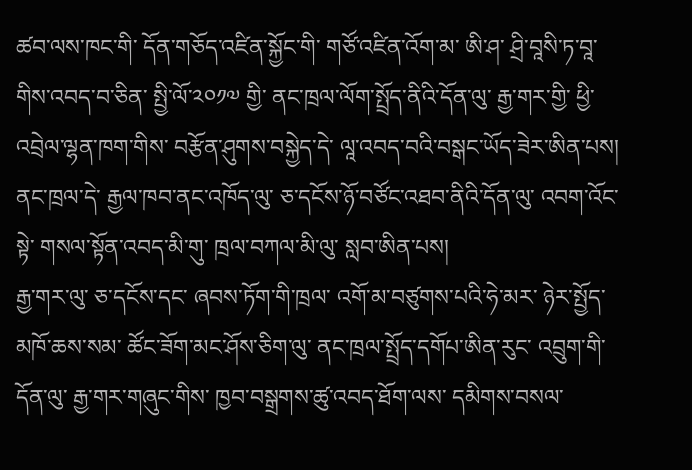ཚབ་ལས་ཁང་གི་ དོན་གཅོད་འཛིན་སྐྱོང་གི་ གཙོ་འཛིན་འོག་མ་ ཨི་ཤ་ ཤྲི་བཱསི་ཏ་བཱ་གིས་འབད་བ་ཅིན་ སྤྱི་ལོ་༢༠༡༧ གྱི་ ནང་ཁྲལ་ལོག་སྤྲོད་ནིའི་དོན་ལུ་ རྒྱ་གར་གྱི་ ཕྱི་འབྲེལ་ལྷན་ཁག་གིས་ བརྩོན་ཤུགས་བསྐྱེད་དེ་ ལཱ་འབད་བའི་བསྒང་ཡོད་ཟེར་ཨིན་པས།
ནང་ཁྲལ་དེ་ རྒྱལ་ཁབ་ནང་འཁོད་ལུ་ ཅ་དངོས་ཉོ་བཙོང་འཐབ་ནིའི་དོན་ལུ་ འབག་འོང་སྟེ་ གསལ་སྟོན་འབད་མི་གུ་ ཁྲལ་བཀལ་མི་ལུ་ སླབ་ཨིན་པས།
རྒྱ་གར་ལུ་ ཅ་དངོས་དང་ ཞབས་ཏོག་གི་ཁྲལ་ འགོ་མ་བཙུགས་པའི་ཧེ་མར་ ཉེར་སྤྱོད་མཁོ་ཆས་སམ་ ཚོང་ཟོག་མང་ཤོས་ཅིག་ལུ་ ནང་ཁྲལ་སྤྲོད་དགོཔ་ཨིན་རུང་ འབྲུག་གི་དོན་ལུ་ རྒྱ་གར་གཞུང་གིས་ ཁྱབ་བསྒྲགས་ཚུ་འབད་ཐོག་ལས་ དམིགས་བསལ་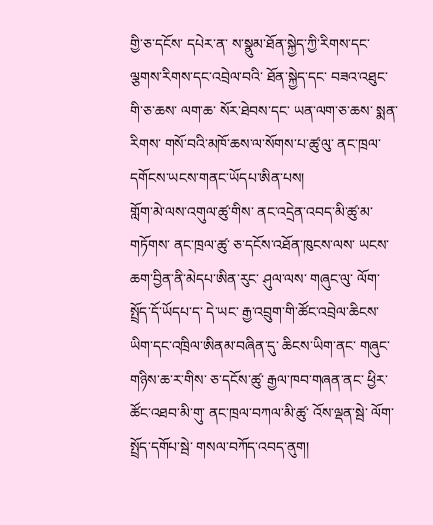གྱི་ཅ་དངོས་ དཔེར་ན་ ས་སྣུམ་ཐོན་སྐྱེད་ཀྱི་རིགས་དང་ ལྕགས་རིགས་དང་འབྲེལ་བའི་ ཐོན་སྐྱེད་དང་ བཟའ་འཐུང་གི་ཅ་ཆས་ ལག་ཆ་ སོར་ཐེབས་དང་ ཡན་ལག་ཅ་ཆས་ སྨན་རིགས་ གསོ་བའི་མཁོ་ཆས་ལ་སོགས་པ་ཚུ་ལུ་ ནང་ཁྲལ་དགོངས་ཡངས་གནང་ཡོདཔ་ཨིན་པས།
གློག་མེ་ལས་འགུལ་ཚུ་གིས་ ནང་འདྲེན་འབད་མི་ཚུ་མ་གཏོགས་ ནང་ཁྲལ་ཚུ་ ཅ་དངོས་འཐོན་ཁུངས་ལས་ ཡངས་ཆག་བྱིན་ནི་མེདཔ་ཨིན་རུང་ ཤུལ་ལས་ གཞུང་ལུ་ ལོག་སྤྲོད་དོ་ཡོདཔ་ད་ དེ་ཡང་ རྒྱ་འབྲུག་གི་ཚོང་འབྲེལ་ཆིངས་ཡིག་དང་འཁྲིལ་ཨིནམ་བཞིན་དུ་ ཆིངས་ཡིག་ནང་ གཞུང་གཉིས་ཆ་ར་གིས་ ཅ་དངོས་ཚུ་ རྒྱལ་ཁབ་གཞན་ནང་ ཕྱིར་ཚོང་འཐབ་མི་གུ་ ནང་ཁྲལ་བཀལ་མི་ཚུ་ འོས་ལྡན་སྦེ་ ལོག་སྤྲོད་དགོཔ་སྦེ་ གསལ་བཀོད་འབད་ནུག།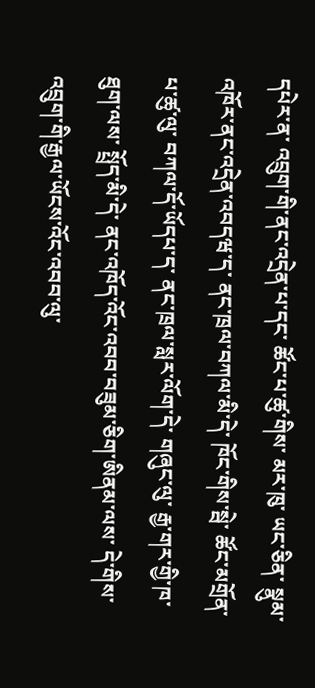དཔེར་ན་ འབྲུག་གི་ནང་འདྲེན་པ་དང་ ཚོང་པ་ཚུ་གིས་ མར་ཁུ་ ཡང་ཅིན་ སྣུམ་འཁོར་ནང་འདྲེན་འབདཝ་ད་ ནང་ཁྲལ་བཀལ་མི་དེ་ ཁོང་གིས་སྦེ་ ཚོང་མགྲོན་པ་ཚུ་ལུ་ བཀལ་དོ་ཡོདཔ་ད་ ནང་ཁྲལ་སླར་ལོག་དེ་ གཞུང་ལུ་ རྒྱ་གར་གྱི་ཁ་ཐུག་ལས་ སྤྲོད་མི་དེ་ ནང་འཁོད་འོང་འབབ་བཟུམ་ཅིག་ཨིནམ་ལས་ དེ་གིས་ འབྲུག་གི་རྒྱལ་ཡོངས་འོང་འབབ་ལུ་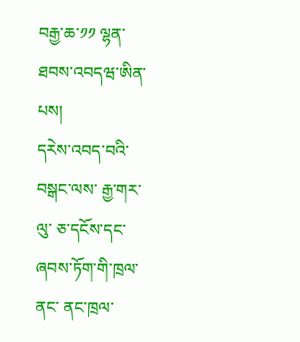བརྒྱ་ཆ་༡༡ ལྷན་ཐབས་འབདཝ་ཨིན་པས།
དརེས་འབད་བའི་བསྒང་ལས་ རྒྱ་གར་ལུ་ ཅ་དངོས་དང་ ཞབས་ཏོག་གི་ཁྲལ་ནང་ ནང་ཁྲལ་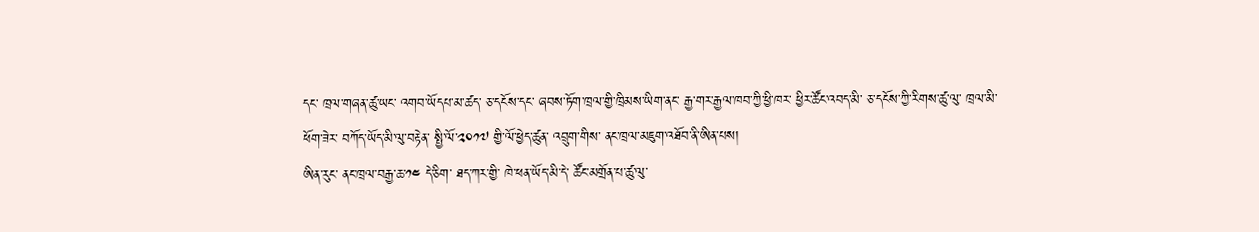དང་ ཁྲལ་གཞན་ཚུ་ཡང་ འགབ་ཡོདཔ་མ་ཚད་ ཅ་དངོས་དང་ ཞབས་ཏོག་ཁྲལ་གྱི་ཁྲིམས་ཡིག་ནང་ རྒྱ་གར་རྒྱལ་ཁབ་ཀྱི་ཕྱི་ཁར་ ཕྱིར་ཚོང་འབད་མི་ ཅ་དངོས་ཀྱི་རིགས་ཚུ་ལུ་ ཁྲལ་མི་ཕོག་ཟེར་ བཀོད་ཡོད་མི་ལུ་བརྟེན་ སྤྱི་ལོ་༢༠༡༧ གྱི་ལོ་ཕྱེད་ཚུན་ འབྲུག་གིས་ ནང་ཁྲལ་མཇུག་འཐོབ་ནི་ཨིན་པས།
ཨིན་རུང་ ནང་ཁྲལ་བརྒྱ་ཆ་༡༤ དེ་ཅིག་ ཐད་ཀར་གྱི་ ཁེ་ཕན་ཡོད་མི་དེ་ ཚོང་མགྲོན་པ་ཚུ་ལུ་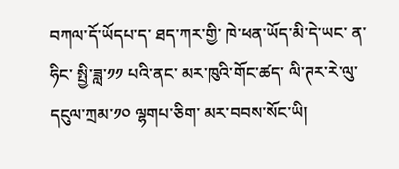བཀལ་དོ་ཡོདཔ་ད་ ཐད་ཀར་གྱི་ ཁེ་ཕན་ཡོད་མི་དེ་ཡང་ ན་ཧིང་ སྤྱི་ཟླ་༡༡ པའི་ནང་ མར་ཁུའི་གོང་ཚད་ ལི་ཊར་རེ་ལུ་ དངུལ་ཀྲམ་༡༠ ལྷགཔ་ཅིག་ མར་བབས་སོང་ཡི།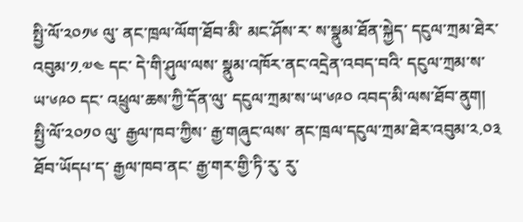སྤྱི་ལོ་༢༠༡༦ ལུ་ ནང་ཁྲལ་ལོག་ཐོབ་མི་ མང་ཤོས་ར་ ས་སྣུམ་ཐོན་སྐྱེད་ དངུལ་ཀྲམ་ཐེར་འབུམ་༡.༧༤ དང་ དེ་གི་ཤུལ་ལས་ སྣུམ་འཁོར་ནང་འདྲེན་འབད་བའི་ དངུལ་ཀྲམ་ས་ཡ་༦༩༠ དང་ འཕྲུལ་ཆས་ཀྱི་དོན་ལུ་ དངུལ་ཀྲམ་ས་ཡ་༦༩༠ འབད་མི་ལས་ཐོབ་ནུག།
སྤྱི་ལོ་༢༠༡༠ ལུ་ རྒྱལ་ཁབ་ཀྱིས་ རྒྱ་གཞུང་ལས་ ནང་ཁྲལ་དངུལ་ཀྲམ་ཐེར་འབུམ་༢.༠༣ ཐོབ་ཡོདཔ་ད་ རྒྱལ་ཁབ་ནང་ རྒྱ་གར་གྱི་ཏི་རུ་ རུ་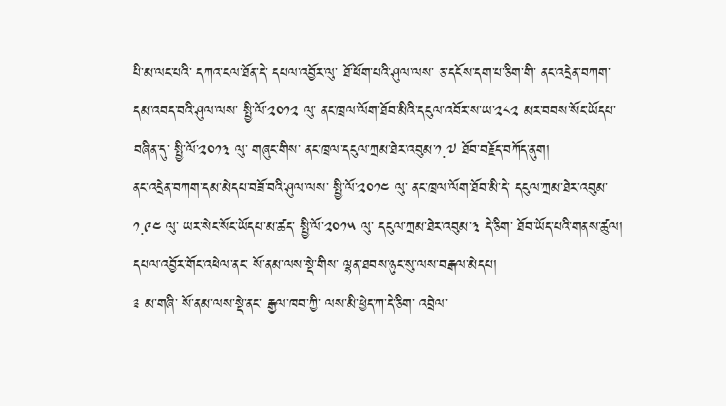པི་མ་ལང་པའི་ དཀའ་ངལ་ཐོན་དེ་ དཔལ་འབྱོར་ལུ་ ཐོ་ཕོག་པའི་ཤུལ་ལས་ ཅ་དངོས་དག་པ་ཅིག་གི་ ནང་འདྲེན་བཀག་དམ་འབད་བའི་ཤུལ་ལས་ སྤྱི་ལོ་༢༠༡༢ ལུ་ ནང་ཁྲལ་ལོག་ཐོབ་མིའི་དངུལ་འབོར་ས་ཡ་༢༨༢ མར་བབས་སོང་ཡོདཔ་བཞིན་དུ་ སྤྱི་ལོ་༢༠༡༣ ལུ་ གཞུང་གིས་ ནང་ཁྲལ་དངུལ་ཀྲམ་ཐེར་འབུམ་༡.༧ ཐོབ་བརྗོད་བཀོད་ནུག།
ནང་འདྲེན་བཀག་དམ་མེདཔ་བཟོ་བའི་ཤུལ་ལས་ སྤྱི་ལོ་༢༠༡༤ ལུ་ ནང་ཁྲལ་ལོག་ཐོབ་མི་དེ་ དངུལ་ཀྲམ་ཐེར་འབུམ་༡.༩༤ ལུ་ ཡར་སེང་སོང་ཡོདཔ་མ་ཚད་ སྤྱི་ལོ་༢༠༡༥ ལུ་ དངུལ་ཀྲམ་ཐེར་འབུམ་༣ དེ་ཅིག་ ཐོབ་ཡོད་པའི་གནས་ཚུལ།
དཔལ་འབྱོར་གོང་འཕེལ་ནང་ སོ་ནམ་ལས་སྡེ་གིས་ ལྷན་ཐབས་ཉུང་སུ་ལས་བརྒལ་མེདཔ།
༉ མ་གཞི་ སོ་ནམ་ལས་སྡེ་ནང་ རྒྱལ་ཁབ་ཀྱི་ ལས་མི་ཕྱེད་ཀ་དེ་ཅིག་ འབྲེལ་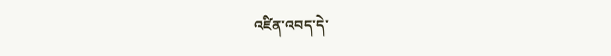འཛིན་འབད་དེ་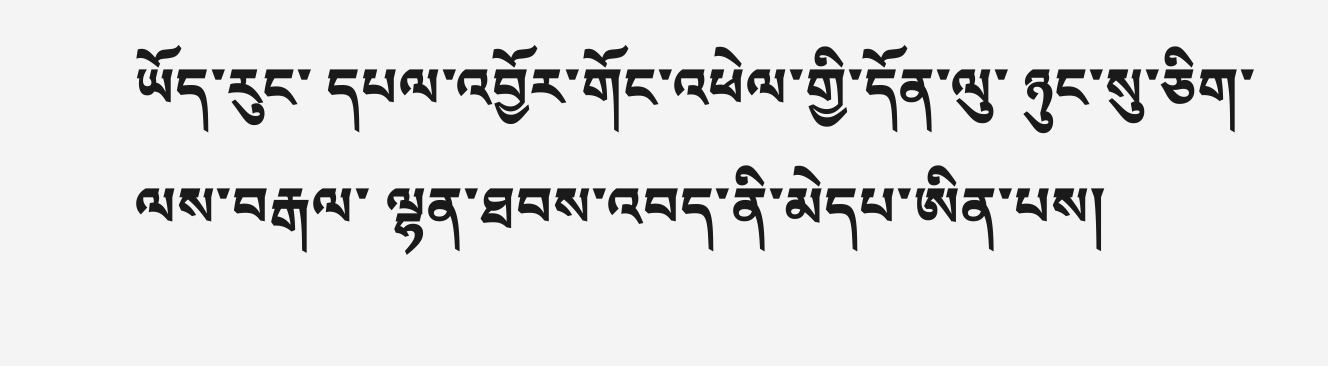ཡོད་རུང་ དཔལ་འབྱོར་གོང་འཕེལ་གྱི་དོན་ལུ་ ཉུང་སུ་ཅིག་ལས་བརྒལ་ ལྷན་ཐབས་འབད་ནི་མེདཔ་ཨིན་པས།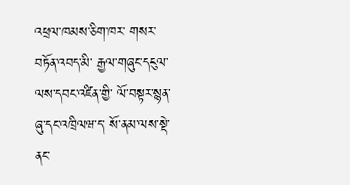འཕྲལ་ཁམས་ཅིག་ཁར་ གསར་བཏོན་འབད་མི་ རྒྱལ་གཞུང་དངུལ་ལས་དབང་འཛིན་གྱི་ ལོ་བསྟར་སྙན་ཞུ་དང་འཁྲིལཝ་ད་ སོ་ནམ་ལས་སྡེ་ནང་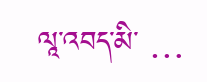ལཱ་འབད་མི་ …